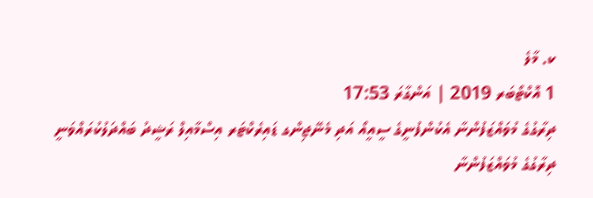ކ. މާލެ
1 އޮކްޓޯބަރ 2019 | އަންގާރަ 17:53
ދިރާގުގެ މުވައްޒަފުންނާ އެކުންފުނީގެ ސީއީއޯ އަދި މެނޭޖިންގ ޑައިރެކްޓަރ އިސްމާއިލް ރަޝީދު ބައްދަލުކުރައްވަނީ
ދިރާގުގެ މުވައްޒަފުންނާ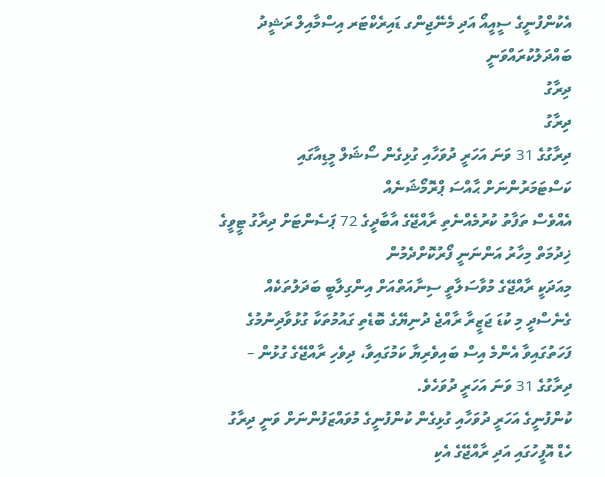އެކުންފުނީގެ ސީއީއޯ އަދި މެނޭޖިންގ ޑައިރެކްޓަރ އިސްމާއިލް ރަޝީދު ބައްދަލުކުރައްވަނީ
ދިރާގު
ދިރާގު
ދިރާގުގެ 31 ވަނަ އަހަރީ ދުވަހާއި ގުޅިގެން ސޯޝަލް މީޑިއާގައި ކަސްޓަމަރުންނަށް ޙާއްސަ ޕްރޮމޯޝަނެއް
އެއްވެސް ތަފާތު ކުރުމެއްނެތި ރާއްޖޭގެ އާބާދީގެ 72 ޕަސެންޓަށް ދިރާގު ޓީވީގެ ޚިދުމަތް މިހާރު އަންނަނީ ފޯރުކޮށްދެމުން
މިއަދަކީ ރާއްޖޭގެ މުވާސަލާތީ ސިނާއަތްއަށް އިންގިލާބީ ބަދަލުތަކެއް ގެނެސްދީ މި ކުޑަ ޖަޒީރާ ރާއްޖެ ދުނިޔޭގެ ބޮޑެތި ގައުމުތަކާ ގުޅުވާދިނުމުގެ ފަހަތުގައިވާ އެންމެ އިސް ބައިވެރިޔާ ކަމުގައިވާ، ދިވެހި ރާއްޖޭގެ ގުޅުން – ދިރާގުގެ 31 ވަނަ އަހަރީ ދުވަހެވެ.
ކުންފުނީގެ އަހަރީ ދުވަހާއި ގުޅިގެން ކުންފުނީގެ މުވައްޒަފުންނަށް ވަނީ ދިރާގު ހެޑް އޮފީހުގައި އަދި ރާއްޖޭގެ އެކި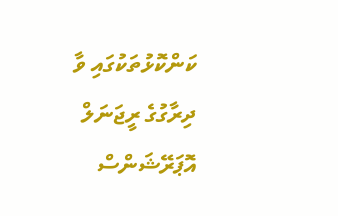ކަންކޮޅުތަކުގައި ވާ ދިރާގުގެ ރީޖަނަލް އޮޕަރޭޝަންސް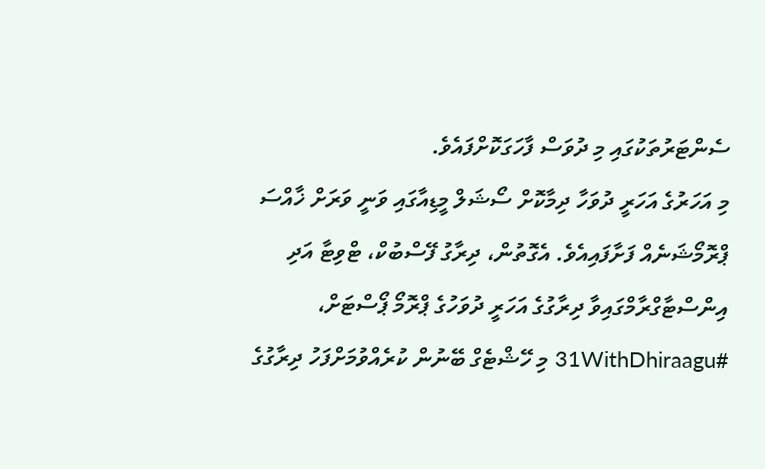ސެންޓަރުތަކުގައި މި ދުވަސް ފާހަގަކޮށްފައެވެ.
މި އަހަރުގެ އަހަރީ ދުވަހާ ދިމާކޮށް ސޯޝަލް މީޑިއާގައި ވަނީ ވަރަށް ޚާއްސަ ޕްރޮމޯޝަނެއް ފަށާފައިއެވެ. އެގޮތުން، ދިރާގު ފޭސްބުކް، ޓްވިޓާ އަދި އިންސްޓާގްރާމްގައިވާ ދިރާގުގެ އަހަރީ ދުވަހުގެ ޕްރޮމޯ ޕޯސްޓަށް، #31WithDhiraagu މި ހޭޝްޓެގް ބޭނުން ކުރެއްވުމަށްފަހު ދިރާގުގެ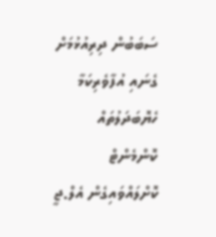ސަބަބުން ދިރިއުޅުމަށް ގެނައި އުފާވެރިކަމާ ހެޔޮބަދަލުތައް ކޮންމެންޓް ކޮށްލައްވައިގެން އެލް.ޖީ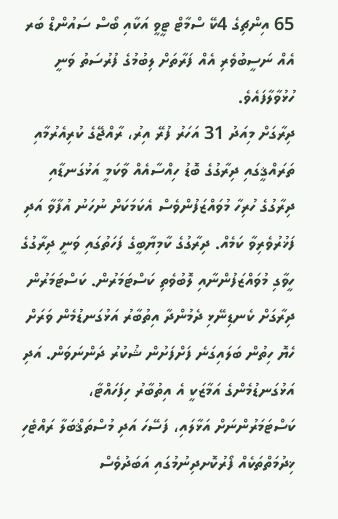65 އިންޗިގެ 4ކޭ ސްމާޓް ޓީވީ އަކާއި ބޯސް ސައުންޑް ބަރ އެއް ނަސީބުވެރި އެއް ފަރާތަށް ލިބުމުގެ ފުރުސަތު ވަނީ ހުޅުވާލާފައެވެ.
ދިރާގަށް މިއަދު 31 އަހަރު ފުރޭ އިރު، ރާއްޖޭގެ ކުރިއެރުމާއި ތަރައްޤީގައި ދިރާގުގެ ބޮޑު ހިއްސާއެއް ވާކަމީ އަޅުގަނޑާއި ދިރާގުގެ ހުރިހާ މުވައްޒަފުންވެސް އެކަމަކަށް ނުހަނު އުފާވާ އަދި ފަޚުރުވެރިވާ ކަމެއް. ދިރާގުގެ ކާމިޔާބީގެ ފަހަތުގައި ވަނީ ދިރާގުގެ ހީވާގި މުވައްޒަފުންނާއި ލޮބުވެތި ކަސްޓަމަރުން. ކަސްޓަމަރުން ދިރާގަށް ކެނޑިނޭޅި ދެމުންދާ އިތުބާރު އަޅުގަނޑުމެން ވަރަށް ހެޔޮ ހިތުން ބަލައިގަނެ ފަށްފަށުން ޝުކުރު ދަންނަވަން. އަދި އަޅުގަނޑުމެންގެ އަމާޒަކީ އެ އިތުބާރު ހިފަހައްޓާ، ކަސްޓަމަރުންނަށް އަޅާލައި، ފަސޭހަ އަދި މުސްތަޤްބަލާ ރައްޓެހި ޚިދުމަތްތަކެއް ފޯރުކޮށދިނުމުގައި އަބަދުވެސް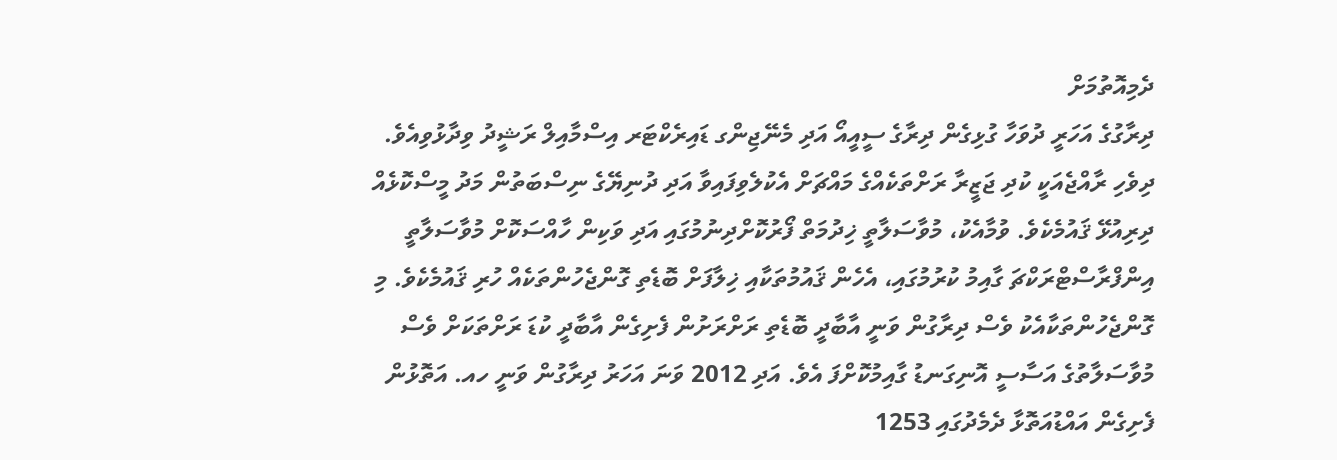ދެމިއޮތުމަށް
ދިރާގުގެ އަހަރީ ދުވަހާ ގުޅިގެން ދިރާގެ ސީއީއޯ އަދި މެނޭޖިންގ ޑައިރެކްޓަރ އިސްމާއިލް ރަޝީދު ވިދާޅުވިއެވެ.
ދިވެހި ރާއްޖެއަކީ ކުދި ޖަޒީރާ ރަށްތަކެއްގެ މައްޗަށް އެކުލެވިފައިވާ އަދި ދުނިޔޭގެ ނިސްބަތުން މަދު މީސްކޮޅެއް ދިރިއުޅޭ ޤައުމެކެވެ. ވުމާއެކު، މުވާސަލާތީ ޚިދުމަތް ފޯރުކޮށްދިނުމުގައި އަދި ވަކިން ހާއްސަކޮށް މުވާސަލާތީ އިންފްރާސްޓްރަކްޗަ ގާއިމު ކުރުމުގައި، އެހެން ޤައުމުތަކާއި ޚިލާފަށް ބޮޑެތި ގޮންޖެހުންތަކެއް ހުރި ޤައުމެކެވެ. މި ގޮންޖެހުންތަކާއެކު ވެސް ދިރާގުން ވަނީ އާބާދީ ބޮޑެތި ރަށްރަށުން ފެށިގެން އާބާދީ ކުޑަ ރަށްތަކަށް ވެސް މުވާސަލާތުގެ އަސާސީ އޮނިގަނޑު ގާއިމުކޮށްފަ އެވެ. އަދި 2012 ވަނަ އަހަރު ދިރާގުން ވަނީ ހއ. އަތޮޅުން ފެށިގެން އައްޑުއަތޮޅާ ދެމެދުގައި 1253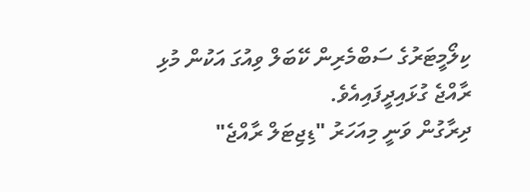ކިލޯމީޓަރުގެ ސަބްމެރިން ކޭބަލް ވިއުގަ އަކުން މުޅި ރާއްޖެ ގުޅައިދީފައިއެވެ.
ދިރާގުން ވަނީ މިއަހަރު "ޑިޖިޓަލް ރާއްޖެ"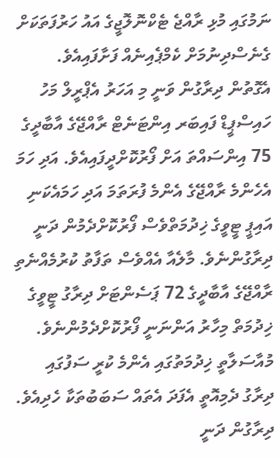ނަމުގައި މުޅި ރާއްޖެ ޓެކްނޮލޮޖީގެ އައު ހަރުފަތަކަށް ގެނެސްދިނުމަށް ކެމްޕެއިނެއް ފަށާފައިއެވެ. އެގޮތުން ދިރާގުން ވަނީ މި އަހަރު އެޕްރީލް މަހު ހައިސްޕީޑް ފައިބަރ އިންޓަނެޓް ރާއްޖޭގެ އާބާދީގެ 75 އިންސައްތަ އަށް ފޯރުކޮށްދީފައިއެވެ. އަދި ހަމަ އެހެންމެ ރާއްޖޭގެ އެންމެ ފުރަތަމަ އަދި ހަމައެކަނި އައިޕީ ޓީވީގެ ޚިދުމަތްވެސް ފޯރުކޮށްދެމުން ދަނީ ދިރާގުންނެވެ. މާލެއާ އެއްވެސް ތަފާތު ކުރުމެއްނެތި ރާއްޖޭގެ އާބާދީގެ 72 ޕަސެންޓަށް ދިރާގު ޓީވީގެ ޚިދުމަތް މިހާރު އަންނަނީ ފޯރުކޮށްދެމުންނެވެ.
މުއާސަލާތީ ޚިދުމަތުގައި އެންމެ ކުރީ ސަފުގައި ދިރާގު ދެމިއޮތީ އެފަދަ އެތައް ސަބަބުތަކާ ހެދިއެވެ. ދިރާގުން ދަނީ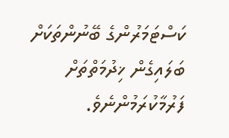ކަސްޓަމަރުންގެ ބޭނުންތަކަށް ބަލައިގެން ޚިދުމަތްތަށް ފަރުމާކުރަމުންނެވެ.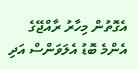އެގޮތުން މިހާރު ރާއްޖޭގެ އެންމެ ބޮޑު އެލަވަންސް އަދި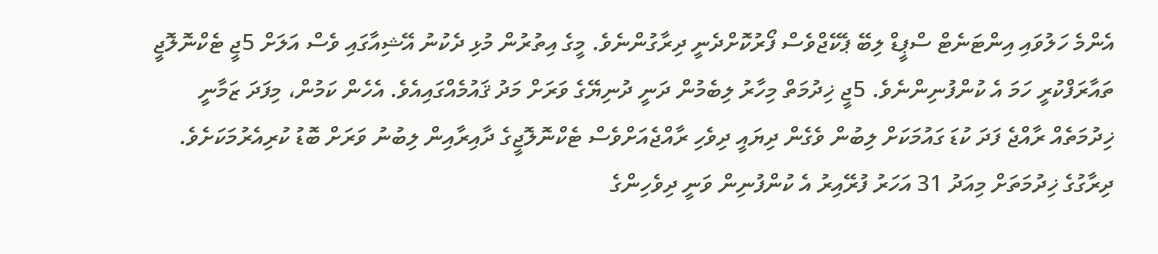އެންމެ ހަލުވައި އިންޓަނެޓް ސްޕީޑް ލިބޭ ޕެކޭޖްވެސް ފޯރުކޮށްދެނީ ދިރާގުންނެވެ. މީގެ އިތުރުން މުޅި ދެކުނު އޭޝިއާގައި ވެސް އަލަށް 5ޖީ ޓެކްނޮލޮޖީ ތައާރަފްކުރީ ހަމަ އެ ކުންފުނިންނެވެ. 5ޖީ ޚިދުމަތް މިހާރު ލިބެމުން ދަނީ ދުނިޔޭގެ ވަރަށް މަދު ޤައުމެއްގައިއެވެ. އެހެން ކަމުން، މިފަދަ ޒަމާނީ ޚިދުމަތެއް ރާއްޖެ ފަދަ ކުޑަ ގައުމަކަށް ލިބުން ވެގެން ދިޔައީ ދިވެހި ރާއްޖެއަށްވެސް ޓެކްނޮލޮޖީގެ ދާއިރާއިން ލިބުނު ވަރަށް ބޮޑު ކުރިއެރުމަކަށެވެ.
ދިރާގުގެ ޚިދުމަތަށް މިއަދު 31 އަހަރު ފުރޭއިރު އެ ކުންފުނިން ވަނީ ދިވެހިންގެ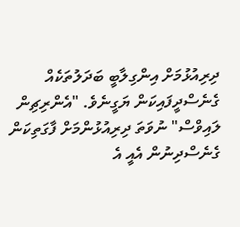ދިރިއުޅުމަށް އިންގިލާބީ ބަދަލުތަކެއް ގެނެސްދީފައިކަން ޔަގީނެވެ. "އެންރިޗިން ލައިވްސް" ނުވަތަ ދިރިއުޅުންމަށް ފާގަތިކަން ގެނެސްދިނުން އެއީ އެ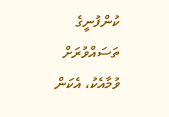ކުންފުނީގެ ތަސައްވުރަށް ވުމާއެކު، އެކަން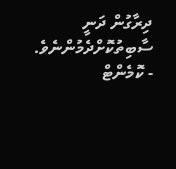ދިރާގުން ދަނީ ސާބިތުކޮށްދެމުންނެވެ.
- ކޮމެންޓް